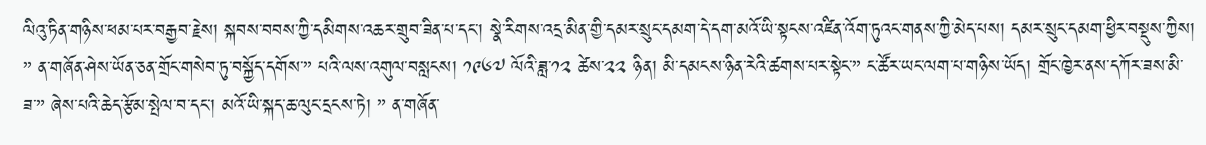ལིའུ་ཏིན་གཉིས་ཕམ་པར་བརྒྱབ་རྗེས། སྐབས་བབས་ཀྱི་དམིགས་འཆར་གྲུབ་ཟིན་པ་དང་། སྣེ་རིགས་འདྲ་མིན་གྱི་དམར་སྲུང་དམག་དེ་དག་མའོ་ཡི་སྟངས་འཛིན་འོག་ཏུའང་གནས་ཀྱི་མེད་པས། དམར་སྲུང་དམག་ཕྱིར་བསྡུས་ཀྱིས། ” ན་གཞོན་ཤེས་ཡོན་ཅན་གྲོང་གསེབ་ཏུ་བསྐྱོད་དགོས་” པའི་ལས་འགུལ་བསླངས། ༡༩༦༧ ལོའི་ཟླ་༡༢ ཚེས་༢༢ ཉིན། མི་དམངས་ཉིན་རེའི་ཚགས་པར་སྟེང་” ང་ཚོར་ཡང་ལག་པ་གཉིས་ཡོད། གྲོང་ཁྱེར་ནས་དཀོར་ཟས་མི་ཟ་” ཞེས་པའི་ཆེད་རྩོམ་སྤེལ་བ་དང་། མའོ་ཡི་སྐད་ཆ་ལུང་དྲངས་ཏེ། ” ན་གཞོན་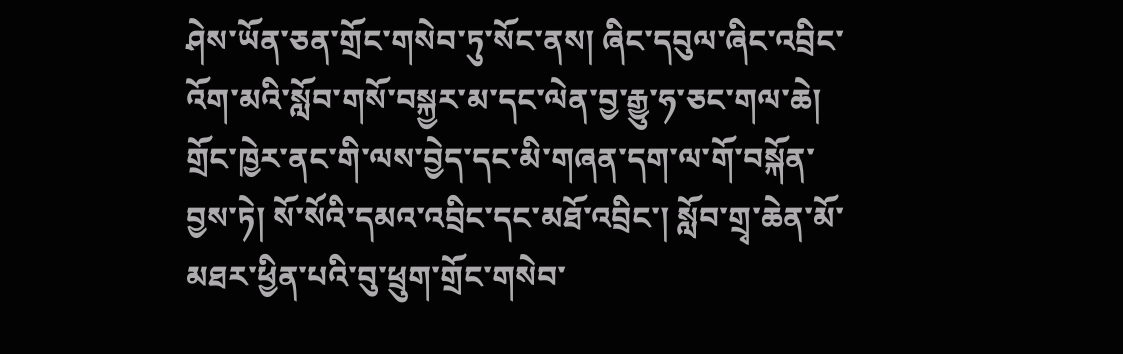ཤེས་ཡོན་ཅན་གྲོང་གསེབ་ཏུ་སོང་ནས། ཞིང་དབུལ་ཞིང་འབྲིང་འོག་མའི་སློབ་གསོ་བསྐྱར་མ་དང་ལེན་བྱ་རྒྱུ་ཧ་ཅང་གལ་ཆེ། གྲོང་ཁྱེར་ནང་གི་ལས་བྱེད་དང་མི་གཞན་དག་ལ་གོ་བསྐོན་བྱས་ཏེ། སོ་སོའི་དམའ་འབྲིང་དང་མཐོ་འབྲིང་། སློབ་གྲྭ་ཆེན་མོ་མཐར་ཕྱིན་པའི་བུ་ཕྲུག་གྲོང་གསེབ་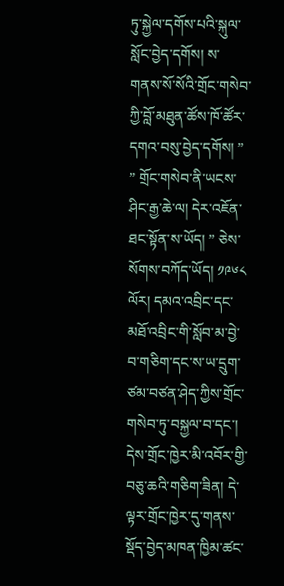ཏུ་སྐྱེལ་དགོས་པའི་སྐུལ་སློང་བྱེད་དགོས། ས་གནས་སོ་སོའི་གྲོང་གསེབ་ཀྱི་བློ་མཐུན་ཚོས་ཁོ་ཚོར་དགའ་བསུ་བྱེད་དགོས། ” ” གྲོང་གསེབ་ནི་ཡངས་ཤིང་རྒྱ་ཆེ་ལ། དེར་འཇོན་ཐང་སྟོན་ས་ཡོད། ” ཅེས་སོགས་བཀོད་ཡོད། ༡༩༦༨ ལོར། དམའ་འབྲིང་དང་མཐོ་འབྲིང་གི་སློབ་མ་བྱེ་བ་གཅིག་དང་ས་ཡ་དྲུག་ཙམ་བཙན་ཤེད་ཀྱིས་གྲོང་གསེབ་ཏུ་བསྐྱལ་བ་དང་། དེས་གྲོང་ཁྱེར་མི་འབོར་གྱི་བཅུ་ཆའི་གཅིག་ཟིན། དེ་ལྟར་གྲོང་ཁྱེར་དུ་གནས་སྡོད་བྱེད་མཁན་ཁྱིམ་ཚང་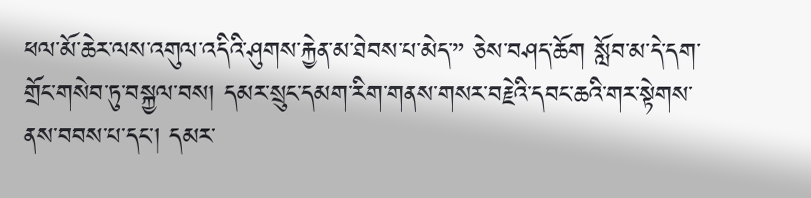ཕལ་མོ་ཆེར་ལས་འགུལ་འདིའི་ཤུགས་རྐྱེན་མ་ཐེབས་པ་མེད་” ཅེས་བཤད་ཆོག སློབ་མ་དེ་དག་གྲོང་གསེབ་ཏུ་བསྐྱལ་བས། དམར་སྲུང་དམག་རིག་གནས་གསར་བརྗེའི་དབང་ཆའི་གར་སྟེགས་ནས་བབས་པ་དང་། དམར་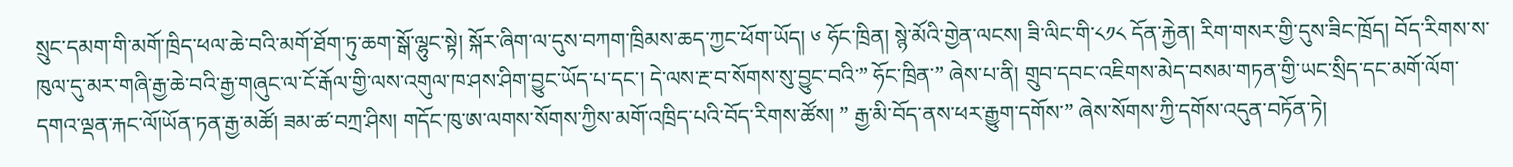སྲུང་དམག་གི་མགོ་ཁྲིད་ཕལ་ཆེ་བའི་མགོ་ཐོག་ཏུ་ཆག་སྒོ་ལྷུང་སྟེ། སྐོར་ཞིག་ལ་དུས་བཀག་ཁྲིམས་ཆད་ཀྱང་ཕོག་ཡོད། ༦ ཧོང་ཁྲིན། སྙེ་མོའི་གྱེན་ལངས། ཟི་ལིང་གི་༨༡༨ དོན་རྐྱེན། རིག་གསར་གྱི་དུས་ཟིང་ཁྲོད། བོད་རིགས་ས་ཁུལ་དུ་མར་གཞི་རྒྱ་ཆེ་བའི་རྒྱ་གཞུང་ལ་ངོ་རྒོལ་གྱི་ལས་འགུལ་ཁ་ཤས་ཤིག་བྱུང་ཡོད་པ་དང་། དེ་ལས་རྔ་བ་སོགས་སུ་བྱུང་བའི་” ཧོང་ཁྲིན་” ཞེས་པ་ནི། གྲུབ་དབང་འཇིགས་མེད་བསམ་གཏན་གྱི་ཡང་སྲིད་དང་མགོ་ལོག་དགའ་ལྡན་རྐང་ལོ།ཡོན་ཏན་རྒྱ་མཚོ། ཟམ་ཚ་བཀྲ་ཤིས། གདོང་ཁུ་ཨ་ལགས་སོགས་ཀྱིས་མགོ་འཁྲིད་པའི་བོད་རིགས་ཚོས། ” རྒྱ་མི་བོད་ནས་ཕར་རྒྱུག་དགོས་” ཞེས་སོགས་ཀྱི་དགོས་འདུན་བཏོན་ཏེ།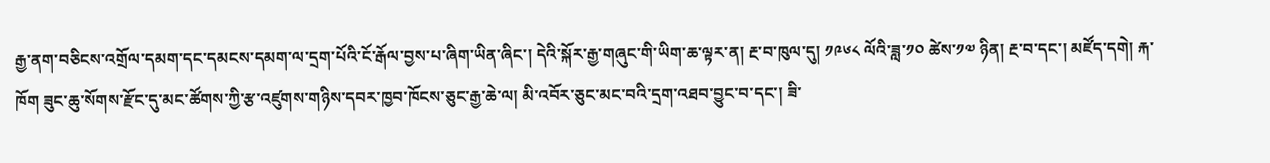རྒྱ་ནག་བཅིངས་འགྲོལ་དམག་དང་དམངས་དམག་ལ་དྲག་པོའི་ངོ་རྒོལ་བྱས་པ་ཞིག་ཡིན་ཞིང་། དེའི་སྐོར་རྒྱ་གཞུང་གི་ཡིག་ཆ་ལྟར་ན། རྔ་བ་ཁུལ་དུ། ༡༩༦༨ ལོའི་ཟླ་༡༠ ཚེས་༡༧ ཉིན། རྔ་བ་དང་། མཛོད་དགེ། རྐ་ཁོག ཟུང་ཆུ་སོགས་རྫོང་དུ་མང་ཚོགས་ཀྱི་རྩ་འཛུགས་གཉིས་དབར་ཁྱབ་ཁོངས་ཅུང་རྒྱ་ཆེ་ལ། མི་འབོར་ཅུང་མང་བའི་དྲག་འཐབ་བྱུང་བ་དང་། ཟི་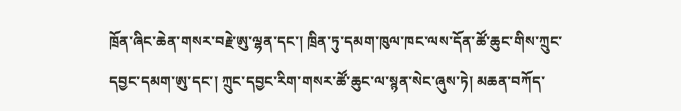ཁྲོན་ཞིང་ཆེན་གསར་བརྗེ་ཨུ་ལྷན་དང་། ཁྲིན་ཏུ་དམག་ཁུལ་ཁང་ལས་དོན་ཚོ་ཆུང་གིས་ཀྲུང་དབྱང་དམག་ཨུ་དང་། ཀྲུང་དབྱང་རིག་གསར་ཚོ་ཆུང་ལ་སྙན་སེང་ཞུས་ཏེ། མཆན་བཀོད་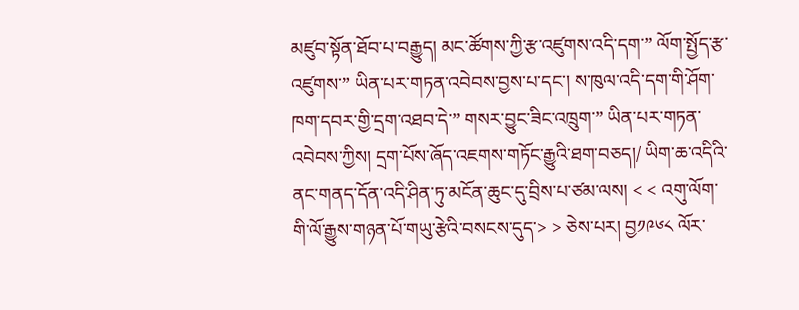མཛུབ་སྟོན་ཐོབ་པ་བརྒྱུད། མང་ཚོགས་ཀྱི་རྩ་འཛུགས་འདི་དག་” ལོག་སྤྱོད་རྩ་འཛུགས་” ཡིན་པར་གཏན་འབེབས་བྱས་པ་དང་། ས་ཁུལ་འདི་དག་གི་ཤོག་ཁག་དབར་གྱི་དྲག་འཐབ་དེ་” གསར་བྱུང་ཟིང་འཁྲུག་” ཡིན་པར་གཏན་འབེབས་ཀྱིས། དྲག་པོས་ཞོད་འཇགས་གཏོང་རྒྱུའི་ཐག་བཅད།/ ཡིག་ཆ་འདིའི་ནང་གནད་དོན་འདི་ཤིན་ཏུ་མངོན་ཆུང་དུ་བྲིས་པ་ཙམ་ལས། < < འགུ་ལོག་གི་ལོ་རྒྱུས་གཉན་པོ་གཡུ་རྩེའི་བསངས་དུད་> > ཅེས་པར། བྱ༡༩༦༨ ལོར་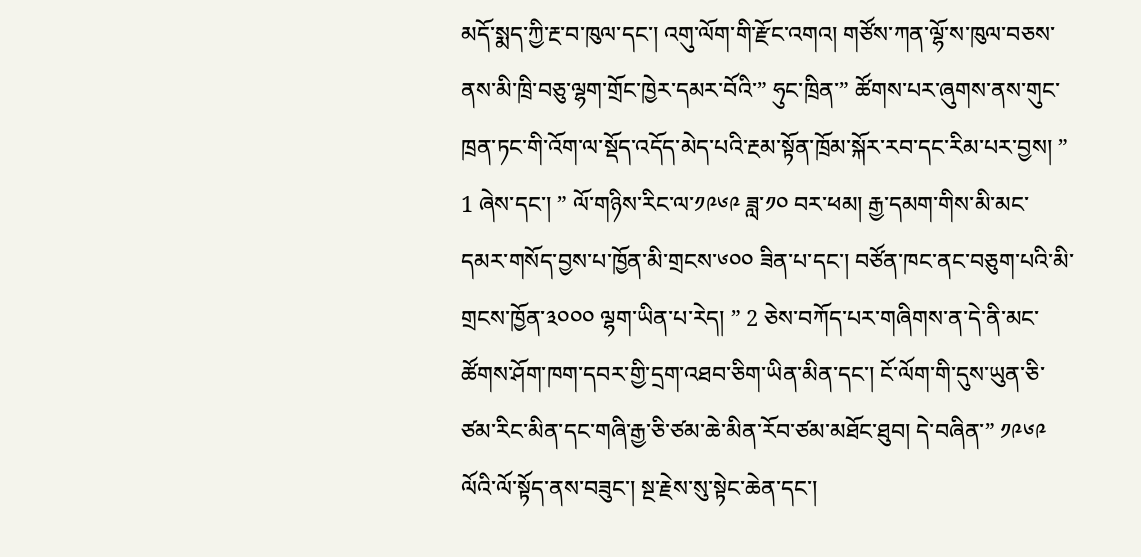མདོ་སྨད་ཀྱི་རྔ་བ་ཁུལ་དང་། འགུ་ལོག་གི་རྫོང་འགའ། གཙོས་ཀན་ལྷོ་ས་ཁུལ་བཅས་ནས་མི་ཁྲི་བཅུ་ལྷག་གྲོང་ཁྱེར་དམར་བོའི་” ཧུང་ཁྲིན་” ཚོགས་པར་ཞུགས་ནས་གུང་ཁྲན་ཏང་གི་འོག་ལ་སྡོད་འདོད་མེད་པའི་རྔམ་སྟོན་ཁྲོམ་སྐོར་རབ་དང་རིམ་པར་བྱས། ” 1 ཞེས་དང་། ” ལོ་གཉིས་རིང་ལ་༡༩༦༩ ཟླ་༡༠ བར་ཕམ། རྒྱ་དམག་གིས་མི་མང་དམར་གསོད་བྱས་པ་ཁྱོན་མི་གྲངས་༦༠༠ ཟིན་པ་དང་། བཙོན་ཁང་ནང་བཅུག་པའི་མི་གྲངས་ཁྱོན་༣༠༠༠ ལྷག་ཡིན་པ་རེད། ” 2 ཅེས་བཀོད་པར་གཞིགས་ན་དེ་ནི་མང་ཚོགས་ཤོག་ཁག་དབར་གྱི་དྲག་འཐབ་ཅིག་ཡིན་མིན་དང་། ངོ་ལོག་གི་དུས་ཡུན་ཅི་ཙམ་རིང་མིན་དང་གཞི་རྒྱ་ཅི་ཙམ་ཆེ་མིན་རོབ་ཙམ་མཐོང་ཐུབ། དེ་བཞིན་” ༡༩༦༩ ལོའི་ལོ་སྟོད་ནས་བཟུང་། སྔ་རྗེས་སུ་སྟེང་ཆེན་དང་།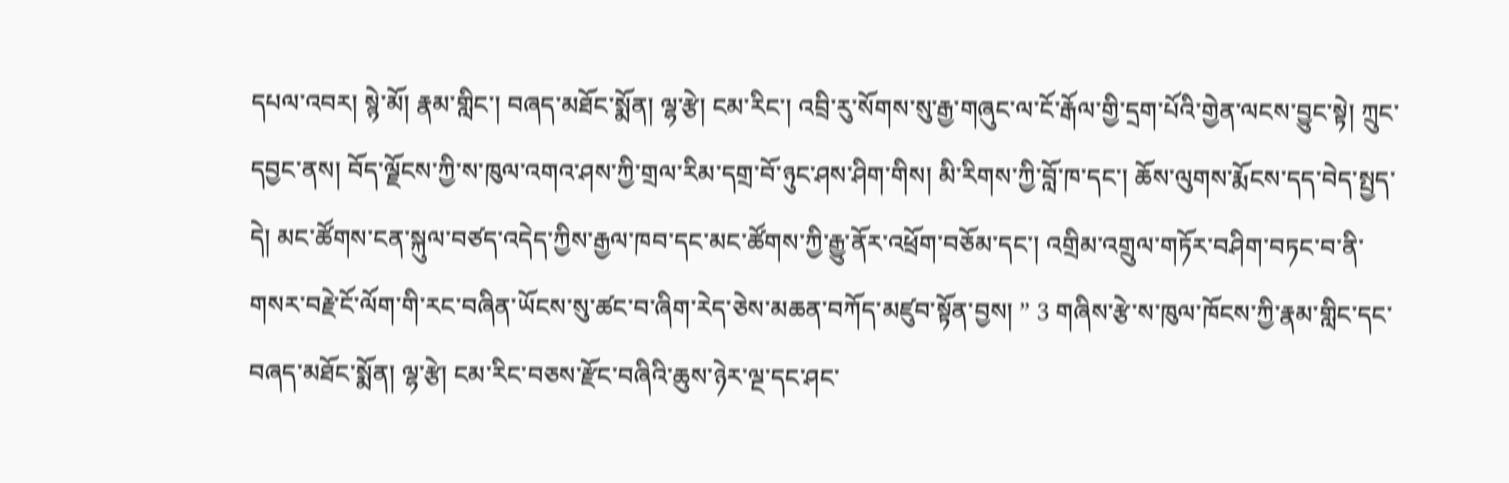དཔལ་འབར། སྙེ་མོ། རྣམ་གླིང་། བཞད་མཐོང་སྨོན། ལྷ་རྩེ། ངམ་རིང་། འབྲི་རུ་སོགས་སུ་རྒྱ་གཞུང་ལ་ངོ་རྒོལ་གྱི་དྲག་པོའི་གྱེན་ལངས་བྱུང་སྟེ། ཀྲུང་དབྱང་ནས། བོད་ལྗོངས་ཀྱི་ས་ཁུལ་འགའ་ཤས་ཀྱི་གྲལ་རིམ་དགྲ་བོ་ཉུང་ཤས་ཤིག་གིས། མི་རིགས་ཀྱི་བློ་ཁ་དང་། ཆོས་ལུགས་རྨོངས་དད་བེད་སྤྱད་དེ། མང་ཚོགས་ངན་སྐུལ་བཙད་འདེད་ཀྱིས་རྒྱལ་ཁབ་དང་མང་ཚོགས་ཀྱི་རྒྱུ་ནོར་འཕྲོག་བཅོམ་དང་། འགྲིམ་འགྲུལ་གཏོར་བཤིག་བཏང་བ་ནི་གསར་བརྗེ་ངོ་ལོག་གི་རང་བཞིན་ཡོངས་སུ་ཚང་བ་ཞིག་རེད་ཅེས་མཆན་བཀོད་མཛུབ་སྟོན་བྱས། ” 3 གཞིས་རྩེ་ས་ཁུལ་ཁོངས་ཀྱི་རྣམ་གླིང་དང་བཞད་མཐོང་སྨོན། ལྷ་རྩེ། ངམ་རིང་བཅས་རྫོང་བཞིའི་ཆུས་ཉེར་ལྔ་དང་ཤང་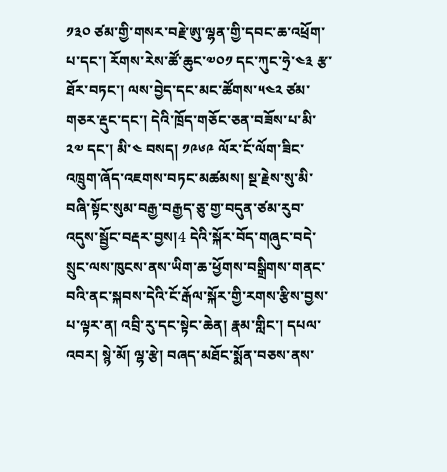༡༣༠ ཙམ་གྱི་གསར་བརྗེ་ཨུ་ལྷན་གྱི་དབང་ཆ་འཕྲོག་པ་དང་། རོགས་རེས་ཚོ་ཆུང་༧༠༡ དང་ཀུང་ཧྲེ་༤༣ རྩ་ཐོར་བཏང་། ལས་བྱེད་དང་མང་ཚོགས་༥༤༢ ཙམ་གཅར་རྡུང་དང་། དེའི་ཁྲོད་གཅོང་ཅན་བཟོས་པ་མི་༢༧ དང་། མི་༤ བསད། ༡༩༦༩ ལོར་ངོ་ལོག་ཟིང་འཁྲུག་ཞོད་འཇགས་བཏང་མཚམས། སྔ་རྗེས་སུ་མི་བཞི་སྟོང་སུམ་བརྒྱ་བརྒྱད་ཅུ་གྱ་བདུན་ཙམ་རུབ་འདུས་སྦྱོང་བརྡར་བྱས།4 དེའི་སྐོར་བོད་གཞུང་བདེ་སྲུང་ལས་ཁུངས་ནས་ཡིག་ཆ་ཕྱོགས་བསྒྲིགས་གནང་བའི་ནང་སྐབས་དེའི་ངོ་རྒོལ་སྐོར་གྱི་རགས་རྩིས་བྱས་པ་ལྟར་ན། འབྲི་རུ་དང་སྟེང་ཆེན། རྣམ་གླིང་། དཔལ་འབར། སྙེ་མོ། ལྷ་རྩེ། བཞད་མཐོང་སྨོན་བཅས་ནས་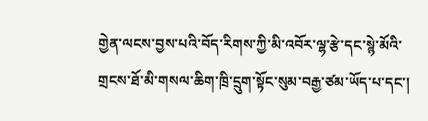གྱེན་ལངས་བྱས་པའི་བོད་རིགས་ཀྱི་མི་འབོར་ལྷ་རྩེ་དང་སྙེ་མོའི་གྲངས་ཐོ་མི་གསལ་ཆིག་ཁྲི་དྲུག་སྟོང་སུམ་བརྒྱ་ཙམ་ཡོད་པ་དང་།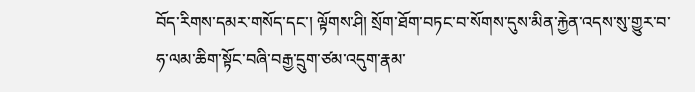བོད་རིགས་དམར་གསོད་དང་། ལྟོགས་ཤི། སྲོག་ཐོག་བཏང་བ་སོགས་དུས་མིན་རྐྱེན་འདས་སུ་གྱུར་བ་ཧ་ལམ་ཆིག་སྟོང་བཞི་བརྒྱ་དྲུག་ཙམ་འདུག་རྣམ་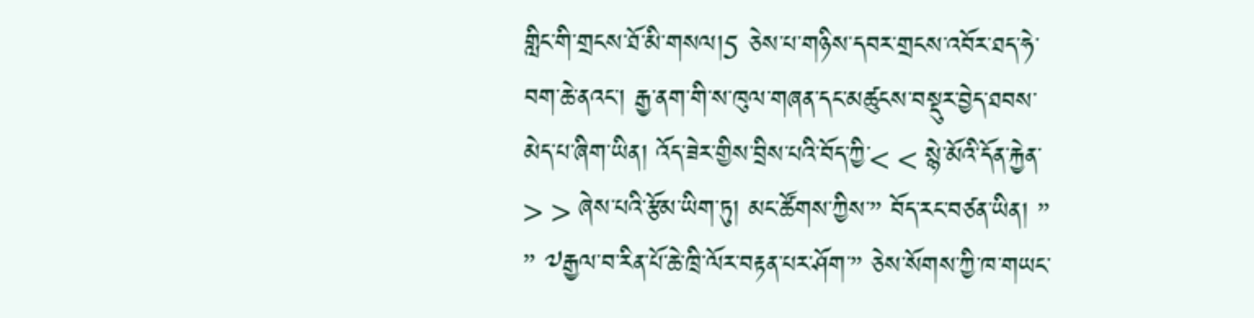གླིང་གི་གྲངས་ཐོ་མི་གསལ།5 ཅེས་པ་གཉིས་དབར་གྲངས་འབོར་ཐད་ཧེ་བག་ཆེ་ནའང་། རྒྱ་ནག་གི་ས་ཁུལ་གཞན་དང་མཚུངས་བསྡུར་བྱེད་ཐབས་མེད་པ་ཞིག་ཡིན། འོད་ཟེར་གྱིས་བྲིས་པའི་བོད་ཀྱི་< < སྙེ་མོའི་དོན་རྐྱེན་> > ཞེས་པའི་རྩོམ་ཡིག་ཏུ། མང་ཚོགས་ཀྱིས་” བོད་རང་བཙན་ཡིན། ” ” ༧རྒྱལ་བ་རིན་པོ་ཆེ་ཁྲི་ལོར་བརྟན་པར་ཤོག་” ཅེས་སོགས་ཀྱི་ཁ་གཡང་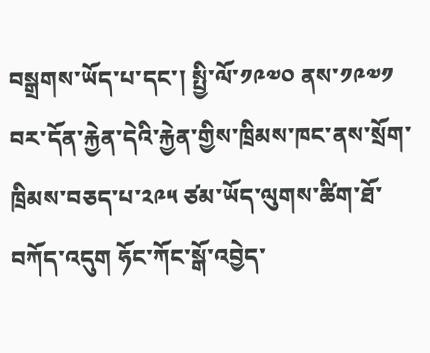བསྒྲགས་ཡོད་པ་དང་། སྤྱི་ལོ་༡༩༧༠ ནས་༡༩༧༡ བར་དོན་རྐྱེན་དེའི་རྐྱེན་གྱིས་ཁྲིམས་ཁང་ནས་སྲོག་ཁྲིམས་བཅད་པ་༢༩༥ ཙམ་ཡོད་ལུགས་ཚིག་ཐོ་བཀོད་འདུག ཧོང་ཀོང་སྒོ་འབྱེད་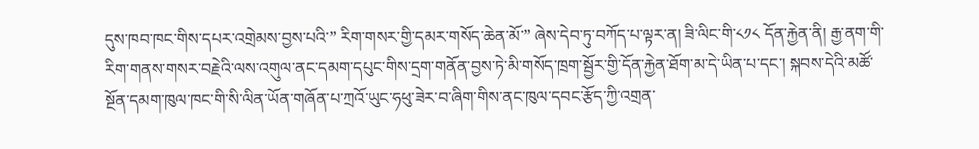དུས་ཁབ་ཁང་གིས་དཔར་འགྲེམས་བྱས་པའི་” རིག་གསར་གྱི་དམར་གསོད་ཆེན་མོ་” ཞེས་དེབ་ཏུ་བཀོད་པ་ལྟར་ན། ཟི་ལིང་གི་༨༡༨ དོན་རྐྱེན་ནི། རྒྱ་ནག་གི་རིག་གནས་གསར་བརྗེའི་ལས་འགུལ་ནང་དམག་དཔུང་གིས་དྲག་གནོན་བྱས་ཏེ་མི་གསོད་ཁྲག་སྦྱོར་གྱི་དོན་རྐྱེན་ཐོག་མ་དེ་ཡིན་པ་དང་། སྐབས་དེའི་མཚོ་སྔོན་དམག་ཁུལ་ཁང་གི་སི་ལིན་ཡོན་གཞོན་པ་ཀྲའོ་ཡུང་ཧཕུ་ཟེར་བ་ཞིག་གིས་ནང་ཁུལ་དབང་རྩོད་ཀྱི་འགྲན་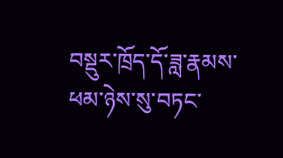བསྡུར་ཁྲོད་དོ་ཟླ་རྣམས་ཕམ་ཉེས་སུ་བཏང་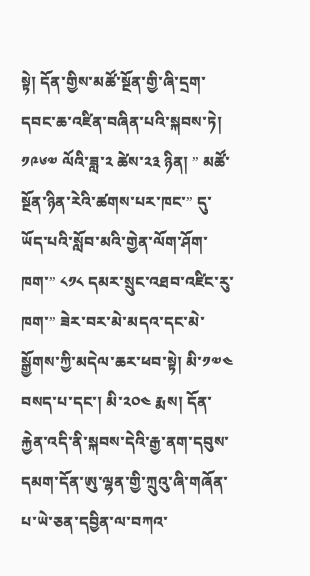སྟེ། དོན་གྱིས་མཚོ་སྔོན་གྱི་ཞི་དྲག་དབང་ཆ་འཛིན་བཞིན་པའི་སྐབས་ཏེ། ༡༩༦༧ ལོའི་ཟླ་༢ ཚེས་༢༣ ཉིན། ” མཚོ་སྔོན་ཉིན་རེའི་ཚགས་པར་ཁང་” དུ་ཡོད་པའི་སློབ་མའི་གྱེན་ལོག་ཤོག་ཁག་” ༨༡༨ དམར་སྲུང་འཐབ་འཛིང་རུ་ཁག་” ཟེར་བར་མེ་མདའ་དང་མེ་སྒྱོགས་ཀྱི་མདེལ་ཆར་ཕབ་སྟེ། མི་༡༧༤ བསད་པ་དང་། མི་༢༠༤ རྨས། དོན་རྐྱེན་འདི་ནི་སྐབས་དེའི་རྒྱ་ནག་དབུས་དམག་དོན་ཨུ་ལྷན་གྱི་ཀྲུའུ་ཞི་གཞོན་པ་ཡེ་ཅན་དབྱིན་ལ་བཀའ་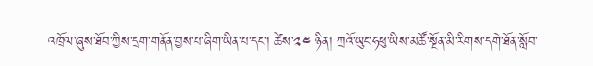འཁྲོལ་ཞུས་ཐོབ་ཀྱིས་དྲག་གནོན་བྱས་པ་ཞིག་ཡིན་པ་དང་། ཚེས་༢༤ ཉིན། ཀྲའོ་ཡུང་ཧཕུ་ཡིས་མཚོ་སྔོན་མི་རིགས་དགེ་ཐོན་སློབ་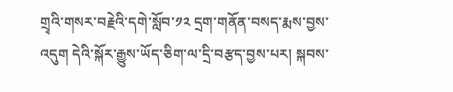གྲྭའི་གསར་བརྗེའི་དགེ་སློབ་༡༢ དྲག་གནོན་བསད་རྨས་བྱས་འདུག དེའི་སྐོར་རྒྱུས་ཡོད་ཅིག་ལ་དྲི་བརྩད་བྱས་པར། སྐབས་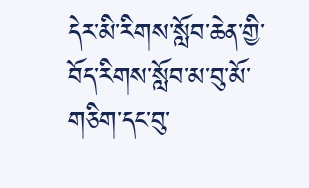དེར་མི་རིགས་སློབ་ཆེན་གྱི་བོད་རིགས་སློབ་མ་བུ་མོ་གཅིག་དང་བུ་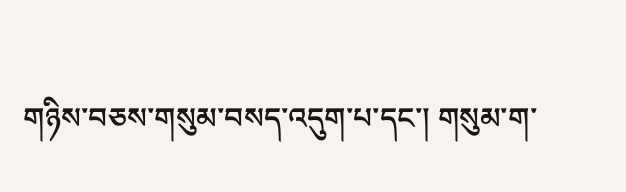གཉིས་བཅས་གསུམ་བསད་འདུག་པ་དང་། གསུམ་ག་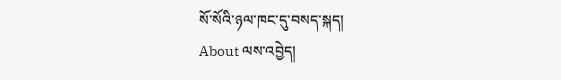སོ་སོའི་ཉལ་ཁང་དུ་བསད་སྐད།
About ལས་འབྱེད།